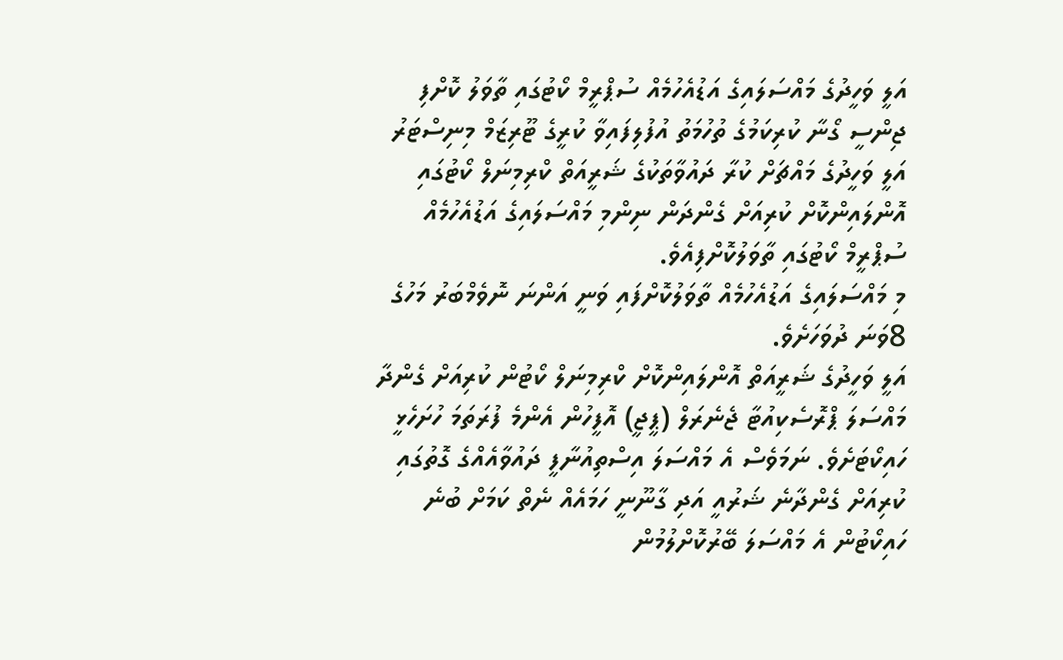އަލީ ވަހީދުގެ މައްސަލައިގެ އަޑުއެހުމެއް ސުޕްރީމް ކޯޓުގައި ތާވަލު ކޮށްފި
ޖިންސީ ގޯނާ ކުރިކަމުގެ ތުހުމަތު އުފުލިފައިވާ ކުރީގެ ޓޫރިޒަމް މިނިސްޓަރު އަލީ ވަހީދުގެ މައްޗަށް ކުރާ ދައުވާތަކުގެ ޝަރީއަތް ކްރިމިނަލް ކޯޓުގައި އޮންލައިންކޮށް ކުރިއަށް ގެންދަން ނިންމި މައްސަލައިގެ އަޑުއެހުމެއް ސުޕްރީމް ކޯޓުގައި ތާވަލުކޮށްފިއެވެ.
މި މައްސަލައިގެ އަޑުއެހުމެއް ތާވަލުކޮށްފައި ވަނީ އަންނަ ނޮވެމްބަރު މަހުގެ 8ވަނަ ދުވަހަށެވެ.
އަލީ ވަހީދުގެ ޝަރީއަތް އޮންލައިންކޮށް ކްރިމިނަލް ކޯޓުން ކުރިއަށް ގެންދާ މައްސަލަ ޕްރޮސެކިއުޓާ ޖެނެރަލް (ޕީޖީ) އޮފީހުން އެންމެ ފުރަތަމަ ހުށަހެޅީ ހައިކޯޓަށެވެ. ނަމަވެސް އެ މައްސަލަ އިސްތިއުނާފީ ދައުވާއެއްގެ ގޮތުގައި ކުރިއަށް ގެންދާނެ ޝަރުއީ އަދި ގާނޫނީ ހަމައެއް ނެތް ކަމަށް ބުނެ ހައިކޯޓުން އެ މައްސަލަ ބޭރުކޮށްލުމުން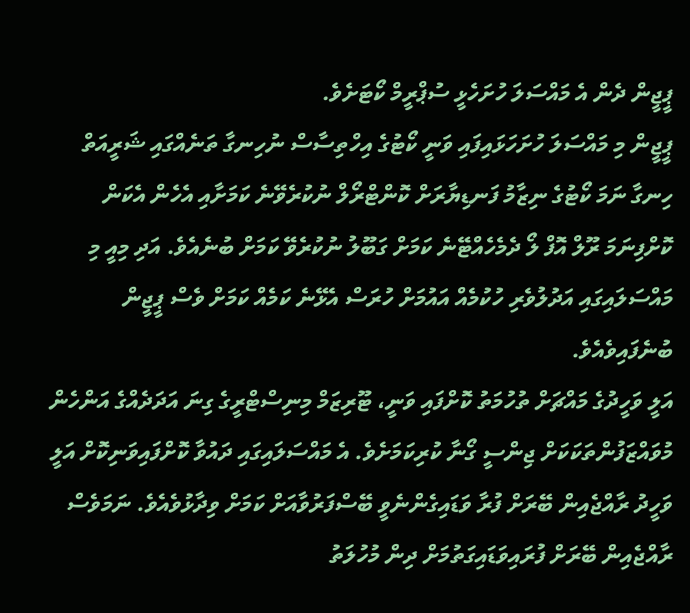ޕީޖީން ދެން އެ މައްސަލަ ހުށަހެޅީ ސުޕްރީމް ކޯޓަށެވެ.
ޕީޖީން މި މައްސަލަ ހުށަހަޅައިފައި ވަނީ ކޯޓުގެ އިހްތިސާސް ނުހިނގާ ތަނެއްގައި ޝަރީއަތް ހިނގާ ނަމަ ކޯޓުގެ ނިޒާމު ފަނޑިޔާރަށް ކޮންޓްރޯލް ނުކުރެވޭނެ ކަމަށާއި އެހެން އެކަން ކޮށްފިނަމަ ރޫލް އޮފް ލޯ ދެމެހެއްޓޭނެ ކަމަށް ގަބޫލު ނުކުރެވޭ ކަމަށް ބުނެއެވެ. އަދި މިއީ މި މައްސަލައިގައި އަދުލުވެރި ހުކުމެއް އައުމަށް ހުރަސް އެޅޭނެ ކަމެއް ކަމަށް ވެސް ޕީޖީން ބުނެފައިވެއެވެ.
އަލީ ވަހީދުގެ މައްޗަށް ތުހުމަތު ކޮށްފައި ވަނީ، ޓޫރިޒަމް މިނިސްޓްރީގެ ގިނަ އަދަދެއްގެ އަންހެން މުވައްޒަފުންތަކަކަށް ޖިންސީ ގޯނާ ކުރިކަމަށެވެ. އެ މައްސަލައިގައި ދައުވާ ކޮށްފައިވަނިކޮށް އަލީ ވަހީދު ރާއްޖެއިން ބޭރަށް ފުރާ ވަޑައިގެންނެވީ ބޭސްފަރުވާއަށް ކަމަށް ވިދާޅުވެއެވެ. ނަމަވެސް ރާއްޖެއިން ބޭރަށް ފުރައިވަޑައިގަތުމަށް ދިން މުހުލަތު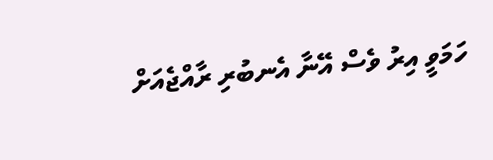ހަމަވީ އިރު ވެސް އޭނާ އެނބުރި ރާއްޖެއަށް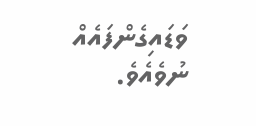ވަޑައިގެންފައެއް ނުވެއެވެ.